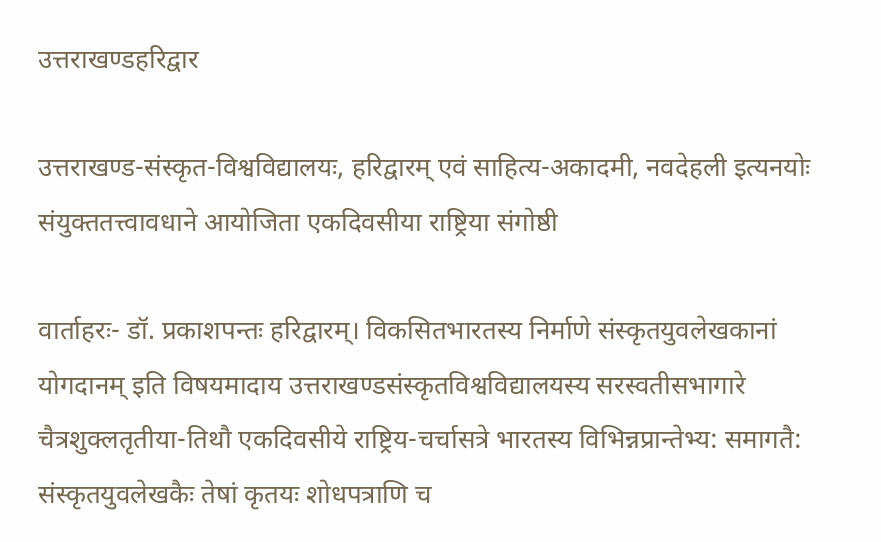उत्तराखण्डहरिद्वार

उत्तराखण्ड-संस्कृत-विश्वविद्यालयः, हरिद्वारम् एवं साहित्य-अकादमी, नवदेहली इत्यनयोः संयुक्ततत्त्वावधाने आयोजिता एकदिवसीया राष्ट्रिया संगोष्ठी

वार्ताहरः- डॉ. प्रकाशपन्तः हरिद्वारम्। विकसितभारतस्य निर्माणे संस्कृतयुवलेखकानां योगदानम् इति विषयमादाय उत्तराखण्डसंस्कृतविश्वविद्यालयस्य सरस्वतीसभागारे चैत्रशुक्लतृतीया-तिथौ एकदिवसीये राष्ट्रिय-चर्चासत्रे भारतस्य विभिन्नप्रान्तेभ्य: समागतै: संस्कृतयुवलेखकैः तेषां कृतयः शोधपत्राणि च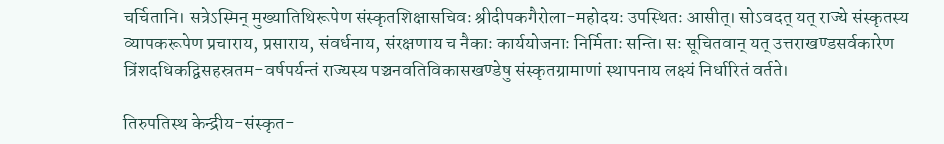चर्चितानि। सत्रेऽस्मिन् मुख्यातिथिरूपेण संस्कृतशिक्षासचिवः श्रीदीपकगैरोला-महोदयः उपस्थितः आसीत्। सोऽवदत् यत् राज्ये संस्कृतस्य व्यापकरूपेण प्रचाराय, प्रसाराय, संवर्धनाय, संरक्षणाय च नैकाः कार्ययोजनाः निर्मिताः सन्ति। सः सूचितवान् यत् उत्तराखण्डसर्वकारेण त्रिंशदधिकद्विसहस्रतम-वर्षपर्यन्तं राज्यस्य पञ्चनवतिविकासखण्डेषु संस्कृतग्रामाणां स्थापनाय लक्ष्यं निर्धारितं वर्तते।

तिरुपतिस्थ केन्द्रीय-संस्कृत-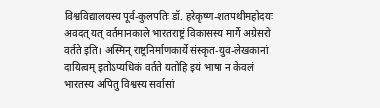विश्वविद्यालयस्य पूर्व-कुलपतिः डॉ. हरेकृष्ण-शतपथीमहोदयः अवदत् यत् वर्तमानकाले भारतराष्ट्रं विकासस्य मार्गे अग्रेसरो वर्तते इति। अस्मिन् राष्ट्रनिर्माणकार्ये संस्कृत-युव-लेखकानां दायित्वम् इतोऽप्यधिकं वर्तते यतोहि इयं भाषा न केवलं भारतस्य अपितु विश्वस्य सर्वासां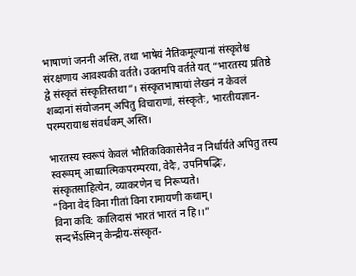भाषाणां जननी अस्ति, तथा भाषेयं नैतिकमूल्यानां संस्कृतेश्च संरक्षणाय आवश्यकी वर्तते। उक्तमपि वर्तते यत् “भारतस्य प्रतिष्ठे द्वे संस्कृतं संस्कृतिस्तथा”। संस्कृतभाषायां लेखनं न केवलं शब्दानां संयोजनम् अपितु विचाराणां, संस्कृतेः, भारतीयज्ञान-परम्परायाश्च संवर्धकम् अस्ति।

भारतस्य स्वरूपं केवलं भौतिकविकासेनैव न निर्धार्यते अपितु तस्य स्वरूपम् आध्यात्मिकपरम्परया, वेदैः, उपनिषद्भिः, संस्कृतसाहित्येन, व्याकरणेन च निरूप्यते।
“विना वेदं विना गीतां विना रामायणी कथाम्।
विना कवि: कालिदासं भारतं भारतं न हि।।”
सन्दर्भेऽस्मिन् केन्द्रीय-संस्कृत-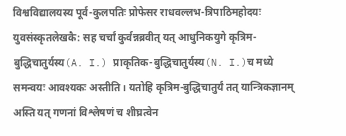विश्वविद्यालयस्य पूर्व-कुलपतिः प्रोफेसर राधवल्लभ-त्रिपाठिमहोदयः युवसंस्कृतलेखकै: सह चर्चां कुर्वन्नब्रवीत् यत् आधुनिकयुगे कृत्रिम-बुद्धिचातुर्यस्य(A. I.) प्राकृतिक-बुद्धिचातुर्यस्य(N. I.)च मध्ये समन्वयः आवश्यकः अस्तीति। यतोहि कृत्रिम-बुद्धिचातुर्यं तत् यान्त्रिकज्ञानम् अस्ति यत् गणनां विश्लेषणं च शीघ्रत्वेन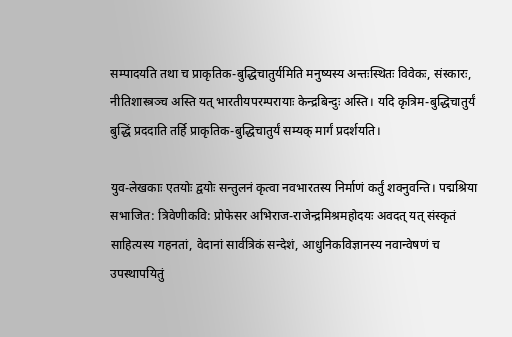सम्पादयति तथा च प्राकृतिक-बुद्धिचातुर्यमिति मनुष्यस्य अन्तःस्थितः विवेकः, संस्कारः, नीतिशास्त्रञ्च अस्ति यत् भारतीयपरम्परायाः केन्द्रबिन्दुः अस्ति। यदि कृत्रिम-बुद्धिचातुर्यं बुद्धिं प्रददाति तर्हि प्राकृतिक-बुद्धिचातुर्यं सम्यक् मार्गं प्रदर्शयति।

युव-लेखकाः एतयोः द्वयोः सन्तुलनं कृत्वा नवभारतस्य निर्माणं कर्तुं शक्नुवन्ति। पद्मश्रिया सभाजित: त्रिवेणीकवि: प्रोफेसर अभिराज-राजेन्द्रमिश्रमहोदयः अवदत् यत् संस्कृतं साहित्यस्य गहनतां, वेदानां सार्वत्रिकं सन्देशं, आधुनिकविज्ञानस्य नवान्वेषणं च उपस्थापयितुं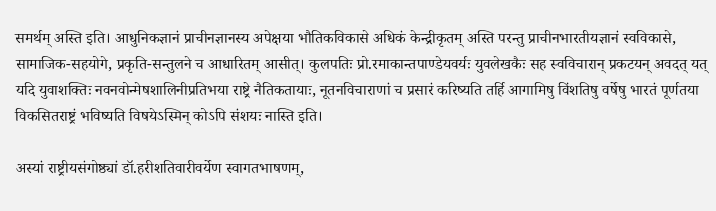समर्थम् अस्ति इति। आधुनिकज्ञानं प्राचीनज्ञानस्य अपेक्षया भौतिकविकासे अधिकं केन्द्रीकृतम् अस्ति परन्तु प्राचीनभारतीयज्ञानं स्वविकासे, सामाजिक-सहयोगे, प्रकृति-सन्तुलने च आधारितम् आसीत्। कुलपतिः प्रो.रमाकान्तपाण्डेयवर्यः युवलेखकैः सह स्वविचारान् प्रकटयन् अवदत् यत् यदि युवाशक्तिः नवनवोन्मेषशालिनीप्रतिभया राष्ट्रे नैतिकतायाः, नूतनविचाराणां च प्रसारं करिष्यति तर्हि आगामिषु विंशतिषु वर्षेषु भारतं पूर्णतया विकसितराष्ट्रं भविष्यति विषयेऽस्मिन् कोऽपि संशयः नास्ति इति।

अस्यां राष्ट्रीयसंगोष्ठ्यां डॉ.हरीशतिवारीवर्येण स्वागतभाषणम्,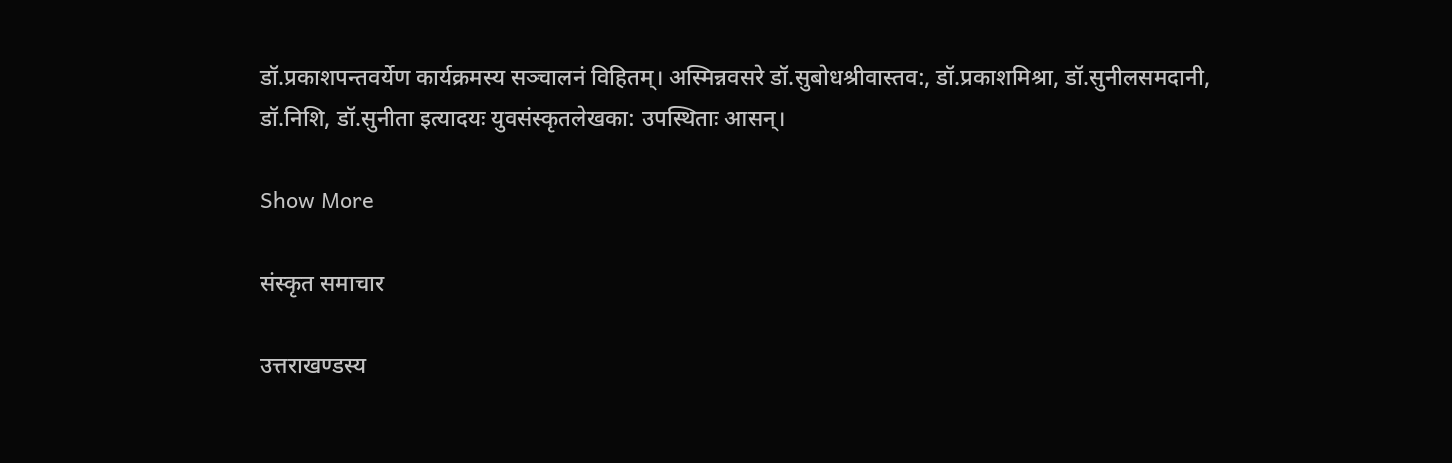डॉ.प्रकाशपन्तवर्येण कार्यक्रमस्य सञ्चालनं विहितम्। अस्मिन्नवसरे डॉ.सुबोधश्रीवास्तव:, डॉ.प्रकाशमिश्रा, डॉ.सुनीलसमदानी, डॉ.निशि, डॉ.सुनीता इत्यादयः युवसंस्कृतलेखका: उपस्थिताः आसन्।

Show More

संस्कृत समाचार

उत्तराखण्डस्य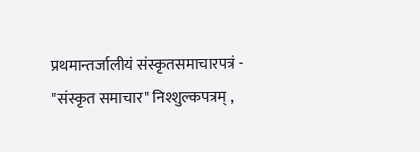प्रथमान्तर्जालीयं संस्कृतसमाचारपत्रं - "संस्कृत समाचार" निश्शुल्कपत्रम् ,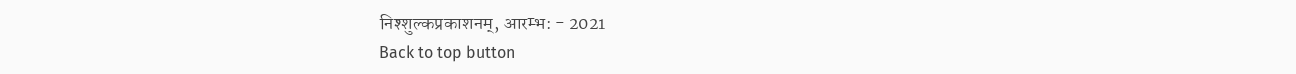निश्शुल्कप्रकाशनम्, आरम्भ: - 2021
Back to top button